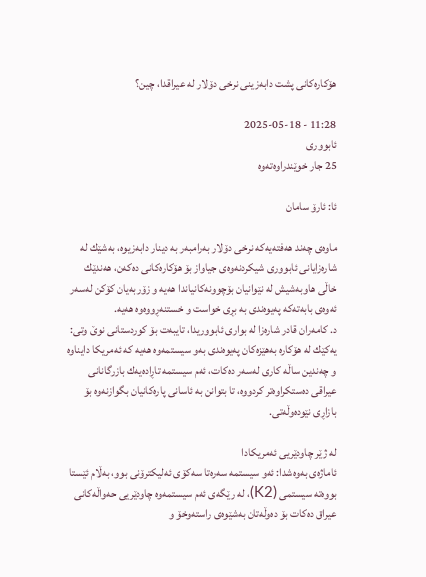هۆكاره‌كانی پشت دابه‌زینی نرخی دۆلار له‌ عیراقدا، چین؟

11:28 - 2025-05-18
ئابووری
25 جار خوێندراوەتەوە

ئا: ئارۆ سامان

ماوه‌ی چه‌ند هه‌فته‌یه‌كه‌ نرخی دۆلار به‌رامبه‌ر به‌ دینار دابه‌زیوه‌، به‌شێك له‌ شاره‌زایانی ئابووری شیكردنه‌وه‌ی جیاواز بۆ هۆكاره‌كانی ده‌كه‌ن، هه‌ندێك خاڵی هاوبه‌شیش له‌ نێوانیان بۆچوونه‌كانیاندا هه‌یه‌ و زۆربه‌یان كۆكن له‌سه‌ر ئه‌وه‌ی بابه‌ته‌كه‌ په‌یوه‌ندی به‌ بڕی خواست و خستنه‌ڕووه‌وه‌ هه‌یه‌.
د. كامه‌ران قادر شاره‌زا له‌ بواری ئابووریدا، تایبه‌ت بۆ كوردستانی نوێ وتی: یه‌كێك له‌ هۆكاره‌ به‌هێزه‌كان په‌یوه‌ندی به‌و سیستمه‌وه‌ هه‌یه‌ كه‌ ئه‌مریكا دایناوه‌ و چه‌ندین ساڵه‌ كاری له‌سه‌ر ده‌كات، ئه‌م سیستمه‌ تاڕاده‌یه‌ك بازرگانانی عیراقی ده‌ستكراوه‌تر كردووه‌، تا بتوانن به‌ ئاسانی پاره‌كانیان بگوازنه‌وه‌ بۆ بازاڕی نێوده‌وڵه‌تی.

له‌ ژێر چاودێریی ئه‌مریكادا
ئاماژه‌ی به‌وه‌شدا: ئه‌و سیستمه‌ سه‌ره‌تا سه‌كۆی ئه‌لیكترۆنی بوو، به‌ڵام ئێستا بووه‌ته‌ سیستمی (K2)، له‌ رێگه‌ی ئه‌م سیستمه‌وه‌ چاودێریی حه‌واڵه‌كانی عیراق ده‌كات بۆ ده‌وڵه‌تان به‌شێوه‌ی راسته‌وخۆ و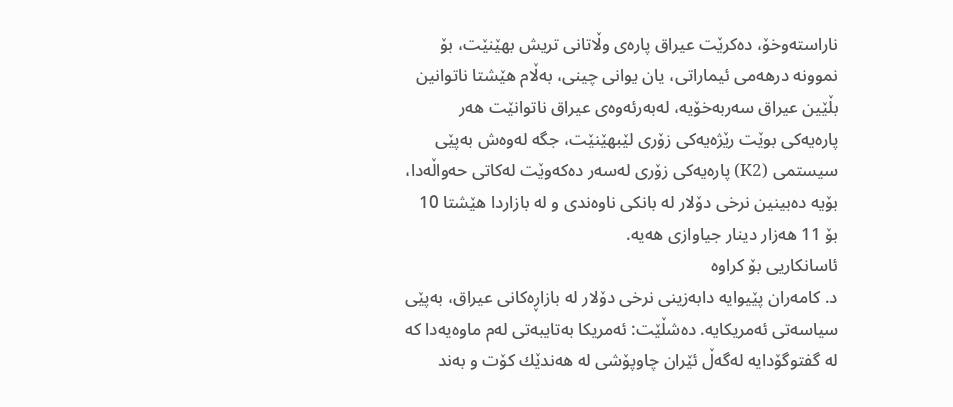ناراسته‌وخۆ، ده‌كرێت عیراق پاره‌ی وڵاتانی تریش بهێنێت، بۆ نموونه‌ درهه‌می ئیماراتی، یان یوانی چینی، به‌ڵام هێشتا ناتوانین بڵێین عیراق سه‌ربه‌خۆیه‌، له‌به‌رئه‌وه‌ی عیراق ناتوانێت هه‌ر پاره‌یه‌كی بوێت رێژه‌یه‌كی زۆری لێبهێنێت، جگه‌ له‌وه‌ش به‌پێی سیستمی (K2) پاره‌یه‌كی زۆری له‌سه‌ر ده‌كه‌وێت له‌كاتی حه‌واڵه‌دا، بۆیه‌ ده‌بینین نرخی دۆلار له‌ بانكی ناوه‌ندی و له‌ بازاردا هێشتا 10 بۆ 11 هه‌زار دینار جیاوازی هه‌یه‌.
ئاسانكاریی بۆ كراوه‌
د. كامه‌ران پێیوایه‌ دابه‌زینی نرخی دۆلار له‌ بازاڕه‌كانی عیراق، به‌پێی سیاسه‌تی ئه‌مریكایه‌. ده‌شڵێت: ئه‌مریكا به‌تایبه‌تی له‌م ماوه‌یه‌دا كه‌ له‌ گفتوگۆدایه‌ له‌گه‌ڵ ئێران چاوپۆشی له‌ هه‌ندێك كۆت و به‌ند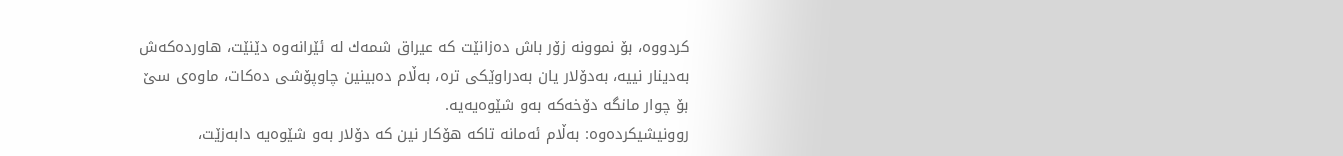كردووه‌، بۆ نموونه‌ زۆر باش ده‌زانێت كه‌ عیراق شمه‌ك له‌ ئێرانه‌وه‌ دێنێت، هاورده‌كه‌ش به‌دینار نییه‌، به‌دۆلار یان به‌دراوێكی تره‌، به‌ڵام ده‌بینین چاوپۆشی ده‌كات، ماوه‌ی سێ بۆ چوار مانگه‌ دۆخه‌كه‌ به‌و شێوه‌یه‌یه‌.
روونیشیكرده‌وه‌: به‌ڵام ئه‌مانه‌ تاكه‌ هۆكار نین كه‌ دۆلار به‌و شێوه‌یه‌ دابه‌زێت،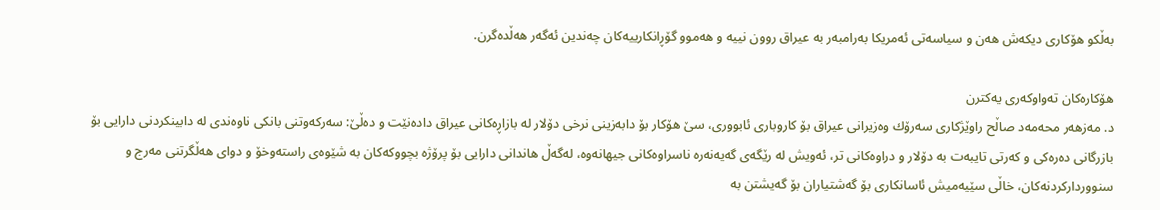به‌ڵكو هۆكاری دیكه‌ش هه‌ن و سیاسه‌تی ئه‌مریكا به‌رامبه‌ر به‌ عیراق روون نییه‌ و هه‌موو گۆڕانكارییه‌كان چه‌ندین ئه‌گه‌ر هه‌ڵده‌گرن.

هۆكاره‌كان ته‌واوكه‌ری یه‌كترن
د. مه‌زهه‌ر محه‌مه‌د صاڵح راوێژكاری سه‌رۆك وه‌زیرانی عیراق بۆ كاروباری ئابووری، سێ هۆكار بۆ دابه‌زینی نرخی دۆلار له‌ بازاڕه‌كانی عیراق داده‌نێت و ده‌ڵێ: سه‌ركه‌وتنی بانكی ناوه‌ندی له‌ دابینكردنی دارایی بۆ بازرگانی ده‌ره‌كی و كه‌رتی تایبه‌ت به‌ دۆلار و دراوه‌كانی تر، ئه‌ویش له‌ رێگه‌ی گه‌یه‌نه‌ره‌ ناسراوه‌كانی جیهانه‌وه‌، له‌گه‌ڵ هاندانی دارایی بۆ پرۆژه‌ بچووكه‌كان به‌ شێوه‌ی راسته‌وخۆ و دوای هه‌ڵگرتنی مه‌رج و سنوورداركردنه‌كان، خاڵی سێیه‌میش ئاسانكاری بۆ گه‌شتیاران بۆ گه‌یشتن به‌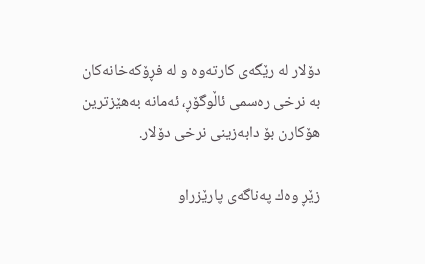دۆلار له‌ رێگه‌ی كارته‌وه‌ و له‌ فڕۆكه‌خانه‌كان به‌ نرخی ره‌سمی ئاڵوگۆڕ، ئه‌مانه‌ به‌هێزترین هۆكارن بۆ دابه‌زینی نرخی دۆلار.

زێڕ وه‌ك په‌ناگه‌ی پارێزراو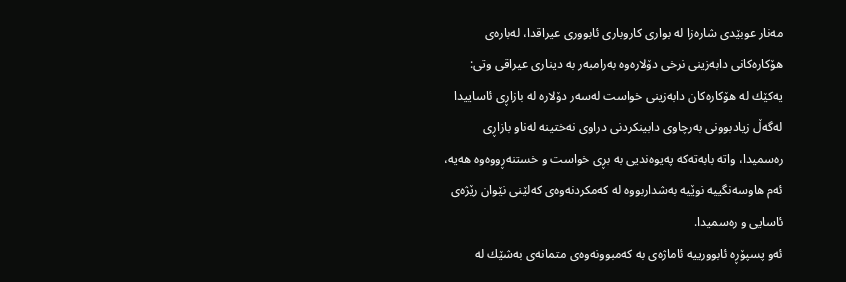مه‌نار عوبێدی شاره‌زا له‌ بواری كاروباری ئابووری عیراقدا، له‌باره‌ی هۆكاره‌كانی دابه‌زینی نرخی دۆلاره‌وه‌ به‌رامبه‌ر به‌ دیناری عیراقی وتی: یه‌كێك له‌ هۆكاره‌كان دابه‌زینی خواست له‌سه‌ر دۆلاره‌ له‌ بازاڕی ئاساییدا له‌گه‌ڵ زیادبوونی به‌رچاوی دابینكردنی دراوی نه‌ختینه‌ له‌ناو بازاڕی ره‌سمیدا، واته‌ بابه‌ته‌كه‌ په‌یوه‌ندیی به‌ بڕی خواست و خستنه‌ڕووه‌وه‌ هه‌یه‌، ئه‌م هاوسه‌نگییه‌ نوێیه‌ به‌شداربووه‌ له‌ كه‌مكردنه‌وه‌ی كه‌لێنی نێوان رێژه‌ی ئاسایی و ره‌سمیدا.
ئه‌و پسپۆڕه‌ ئابوورییه‌ ئاماژه‌ی به‌ كه‌مبوونه‌وه‌ی متمانه‌ی به‌شێك له‌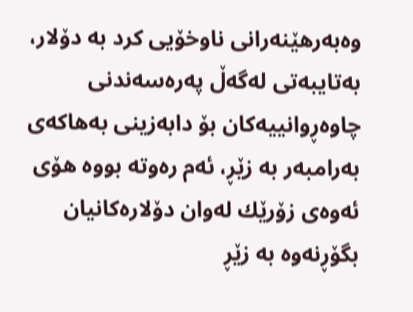وه‌به‌رهێنه‌رانی ناوخۆیی كرد به‌ دۆلار، به‌تایبه‌تی له‌گه‌ڵ په‌ره‌سه‌ندنی چاوه‌ڕوانییه‌كان بۆ دابه‌زینی به‌هاكه‌ی به‌رامبه‌ر به‌ زێڕ، ئه‌م ره‌وته‌ بووه‌ هۆی ئه‌وه‌ی زۆرێك له‌وان دۆلاره‌كانیان بگۆڕنه‌وه‌ به‌ زێڕ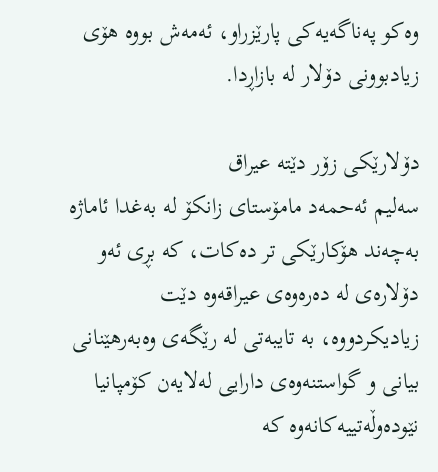وه‌كو په‌ناگه‌یه‌كی پارێزراو، ئه‌مه‌ش بووه‌ هۆی زیادبوونی دۆلار له‌ بازاڕدا.

دۆلارێكی زۆر دێته‌ عیراق
سه‌لیم ئه‌حمه‌د مامۆستای زانكۆ له‌ به‌غدا ئاماژه‌ به‌چه‌ند هۆكارێكی تر ده‌كات، كه‌ بڕی ئه‌و دۆلاره‌ی له‌ ده‌ره‌وه‌ی عیراقه‌وه‌ دێت زیادیكردووه‌، به‌ تایبه‌تی له‌ رێگه‌ی وه‌به‌رهێنانی بیانی و گواستنه‌وه‌ی دارایی له‌لایه‌ن كۆمپانیا نێوده‌وڵه‌تییه‌كانه‌وه‌ كه‌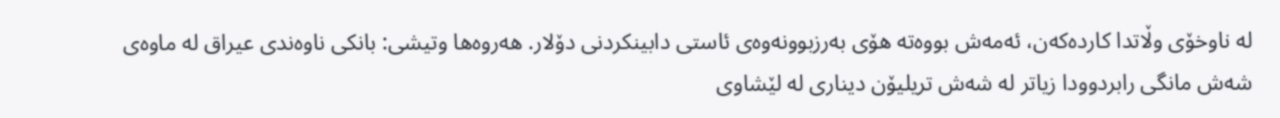له‌ ناوخۆی وڵاتدا كارده‌كه‌ن، ئه‌مه‌ش بووه‌ته‌ هۆی به‌رزبوونه‌وه‌ی ئاستی دابینكردنی دۆلار. هه‌روه‌ها وتیشی: بانكی ناوه‌ندی عیراق له‌ ماوه‌ی شه‌ش مانگی رابردوودا زیاتر له‌ شه‌ش تریلیۆن دیناری له‌ لێشاوی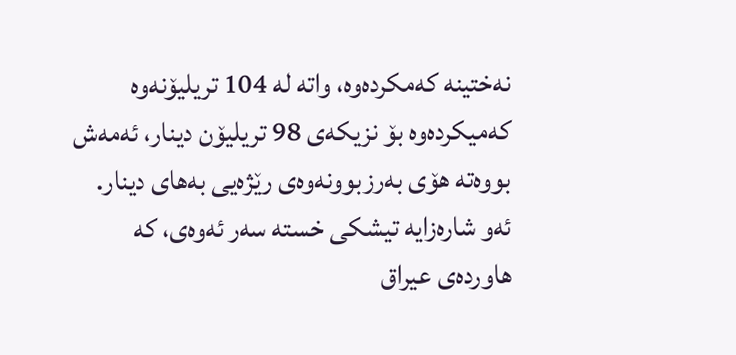نه‌ختینه‌ كه‌مكرده‌وه‌، واته‌ له‌ 104 تریلیۆنه‌وه‌ كه‌میكرده‌وه‌ بۆ نزیكه‌ی 98 تریلیۆن دینار، ئه‌مه‌ش بووه‌ته‌ هۆی به‌رزبوونه‌وه‌ی رێژه‌یی به‌های دینار.
ئه‌و شاره‌زایه‌ تیشكی خسته‌ سه‌ر ئه‌وه‌ی، كه‌ هاورده‌ی عیراق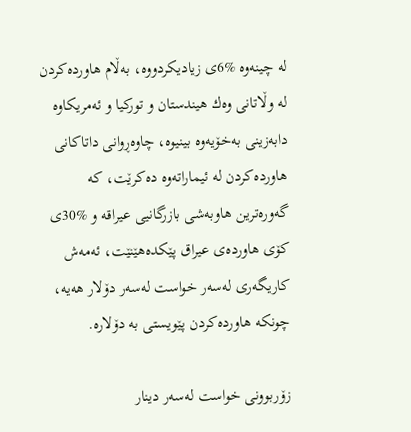له‌ چینه‌وه‌ %6ی زیادیكردووه‌، به‌ڵام هاورده‌كردن له‌ وڵاتانی وه‌ك هیندستان و توركیا و ئه‌مریكاوه‌ دابه‌زینی به‌خۆیه‌وه‌ بینیوه‌، چاوه‌ڕوانی داتاكانی هاورده‌كردن له‌ ئیماراته‌وه‌ ده‌كرێت، كه‌ گه‌وره‌ترین هاوبه‌شی بازرگانیی عیراقه‌ و %30ی كۆی هاورده‌ی عیراق پێكده‌هێنێت، ئه‌مه‌ش كاریگه‌ری له‌سه‌ر خواست له‌سه‌ر دۆلار هه‌یه‌، چونكه‌ هاورده‌كردن پێویستی به‌ دۆلاره‌.

زۆربوونی خواست له‌سه‌ر دینار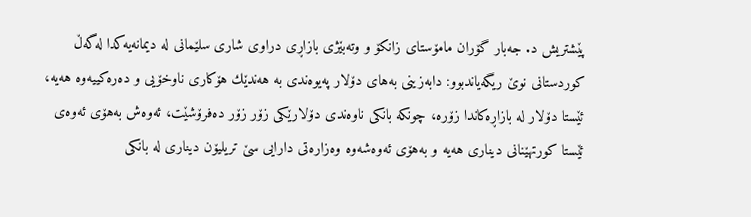پێشتریش د. جه‌بار گۆران مامۆستای زانكۆ و وته‌بێژی بازاڕی دراوی شاری سلێمانی له‌ دیمانه‌یه‌كدا له‌گه‌ڵ كوردستانی نوێ ریگه‌یاندبوو: دابه‌زینی به‌های دۆلار په‌یوه‌ندی به‌ هه‌ندێك هۆكاری ناوخۆیی و ده‌ره‌كییه‌وه‌ هه‌یه‌، ئێستا دۆلار له‌ بازاڕه‌كاندا زۆره‌، چونكه‌ بانكی ناوه‌ندی دۆلارێكی زۆر زۆر ده‌فرۆشێت، ئه‌وه‌ش به‌هۆی ئه‌وه‌ی ئێستا كورتهێنانی دیناری هه‌یه‌ و به‌هۆی ئه‌وه‌شه‌وه‌ وه‌زاره‌تی دارایی سێ تریلیۆن دیناری له‌ بانكی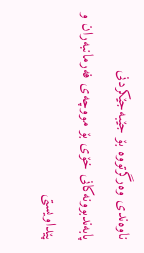ناوه‌ندی وه‌رگرتووه‌ بۆ جێبه‌جێكردنی پابه‌ندبوونه‌كانی خۆی بۆ مووچه‌ی فه‌رمانبه‌ران و پێداویستی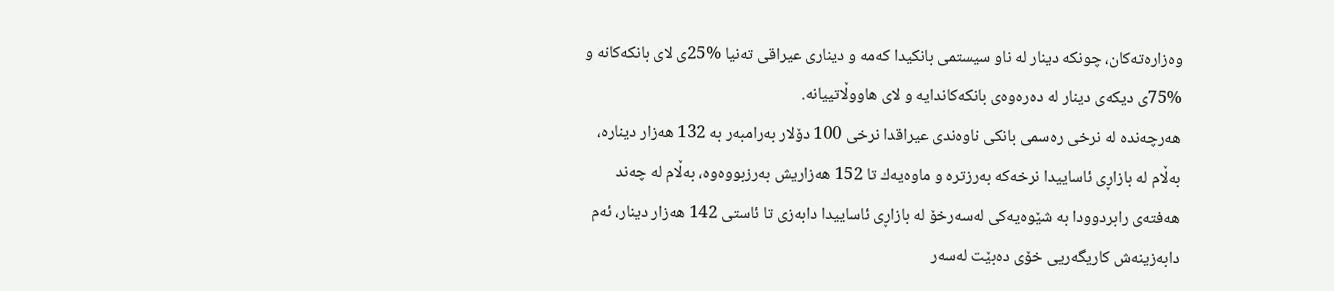وه‌زاره‌ته‌كان، چونكه‌ دینار له‌ ناو سیستمی بانكیدا كه‌مه‌ و دیناری عیراقی ته‌نیا %25ی لای بانكه‌كانه‌ و %75ی دیكه‌ی دینار له‌ ده‌ره‌وه‌ی بانكه‌كاندایه‌ و لای هاووڵاتییانه‌.
هه‌رچه‌نده‌ له‌ نرخی ره‌سمی بانكی ناوه‌ندی عیراقدا نرخی 100 دۆلار به‌رامبه‌ر به‌ 132 هه‌زار دیناره‌، به‌ڵام له‌ بازاڕی ئاساییدا نرخه‌كه‌ به‌رزتره‌ و ماوه‌یه‌ك تا 152 هه‌زاریش به‌رزبووه‌وه‌، به‌ڵام له‌ چه‌ند هه‌فته‌ی رابردوودا به‌ شێوه‌یه‌كی له‌سه‌رخۆ له‌ بازاڕی ئاساییدا دابه‌زی تا ئاستی 142 هه‌زار دینار، ئه‌م دابه‌زینه‌ش كاریگه‌ریی خۆی ده‌بێت له‌سه‌ر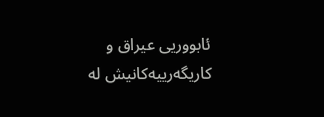ئابووریی عیراق و كاریگه‌رییه‌كانیش له‌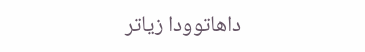داهاتوودا زیاتر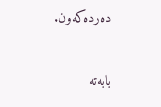ده‌رده‌كه‌ون.

بابەتە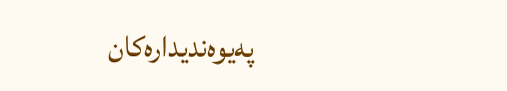پەیوەندیدارەکان